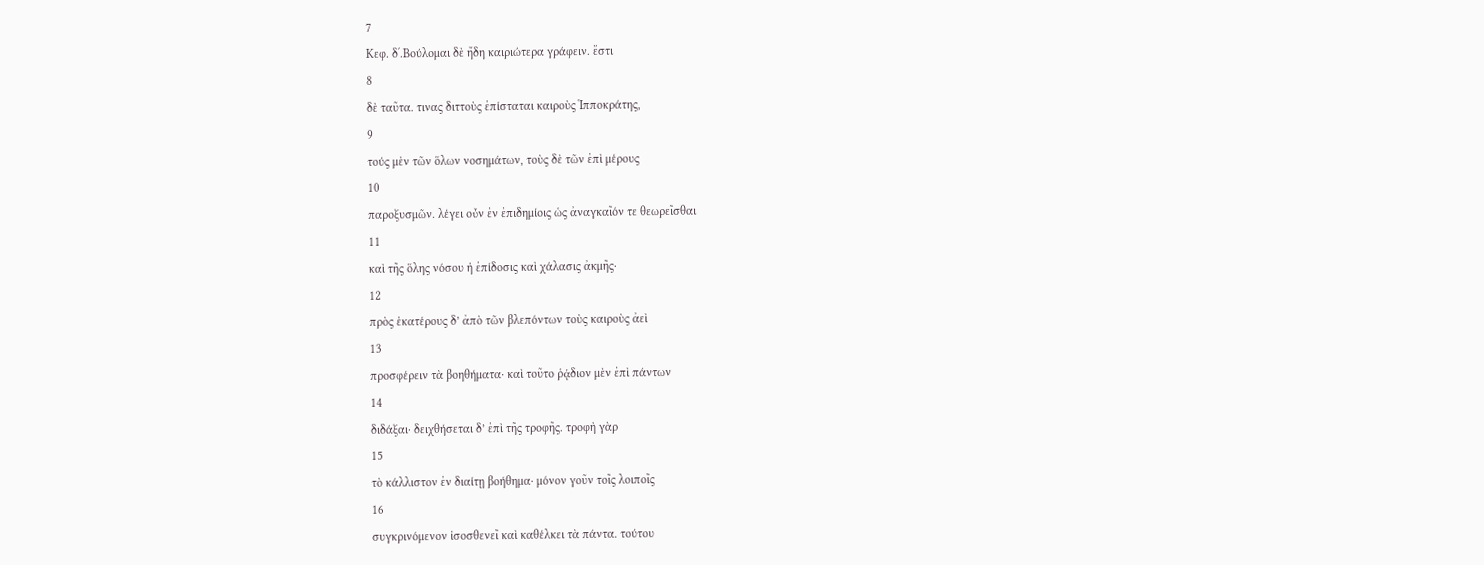7
Κεφ. δʹ.Βούλομαι δὲ ἤδη καιριώτερα γράφειν. ἔστι
8
δὲ ταῦτα. τινας διττοὺς ἐπίσταται καιροὺς Ἱπποκράτης,
9
τούς μὲν τῶν ὅλων νοσημάτων, τοὺς δὲ τῶν ἐπὶ μέρους
10
παροξυσμῶν. λέγει οὖν ἐν ἐπιδημίοις ὡς ἀναγκαῖόν τε θεωρεῖσθαι
11
καὶ τῆς ὅλης νόσου ἡ ἐπίδοσις καὶ χάλασις ἀκμῆς·
12
πρὸς ἑκατέρους δ’ ἀπὸ τῶν βλεπόντων τοὺς καιροὺς ἀεὶ
13
προσφέρειν τὰ βοηθήματα· καὶ τοῦτο ῥᾴδιον μὲν ἐπὶ πάντων
14
διδάξαι· δειχθήσεται δ’ ἐπὶ τῆς τροφῆς. τροφὴ γὰρ
15
τὸ κάλλιστον ἐν διαίτῃ βοήθημα· μόνον γοῦν τοῖς λοιποῖς
16
συγκρινόμενον ἰσοσθενεῖ καὶ καθέλκει τὰ πάντα. τούτου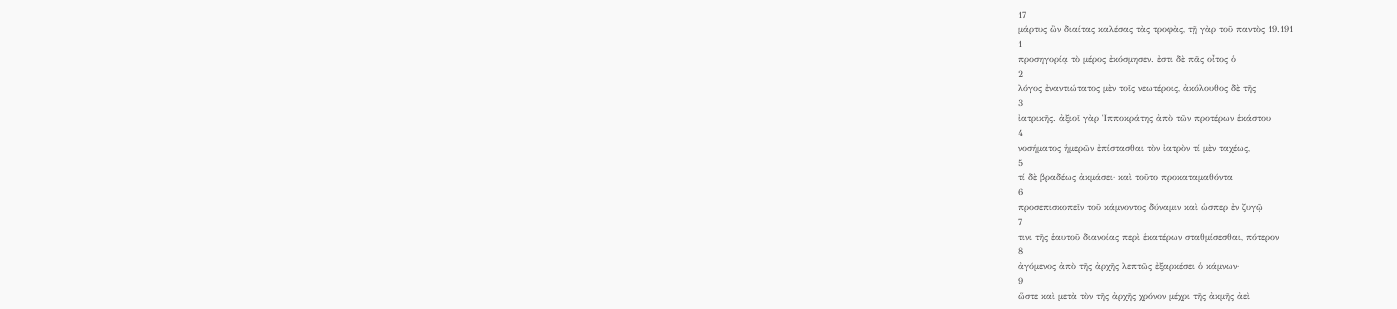17
μάρτυς ὢν διαίτας καλέσας τὰς τροφὰς, τῇ γὰρ τοῦ παντὸς 19.191
1
προσηγορίᾳ τὸ μέρος ἐκόσμησεν. ἐστι δὲ πᾶς οἶτος ὁ
2
λόγος ἐναντιώτατος μὲν τοῖς νεωτέροις, ἀκόλουθος δὲ τῆς
3
ἰατρικῆς. ἀξιοῖ γὰρ Ἱπποκράτης ἀπὸ τῶν προτέρων ἑκάστου
4
νοσήματος ἡμερῶν ἐπίστασθαι τὸν ἰατρὸν τί μὲν ταχέως,
5
τί δὲ βραδέως ἀκμάσει· καὶ τοῦτο προκαταμαθόντα
6
προσεπισκοπεῖν τοῦ κάμνοντος δύναμιν καὶ ὡσπερ ἐν ζυγῷ
7
τινι τῆς ἑαυτοῦ διανοίας περὶ ἑκατέρων σταθμίσεσθαι, πότερον
8
ἀγόμενος ἀπὸ τῆς ἀρχῆς λεπτῶς ἐξαρκέσει ὁ κάμνων·
9
ὥστε καὶ μετὰ τὸν τῆς ἀρχῆς χρόνον μέχρι τῆς ἀκμῆς ἀεὶ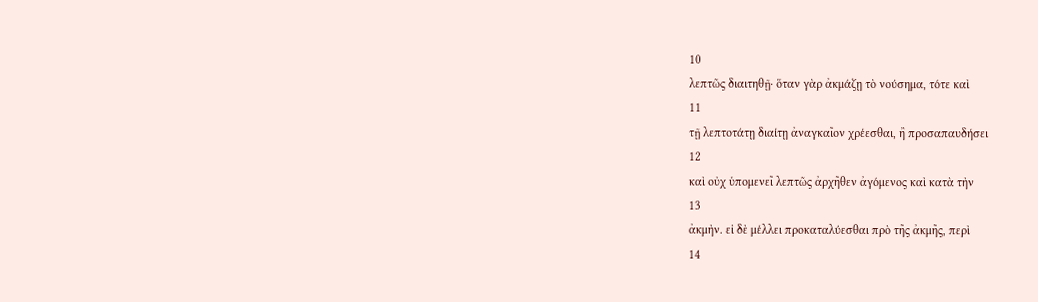10
λεπτῶς διαιτηθῇ· ὅταν γὰρ ἀκμάζῃ τὸ νούσημα, τότε καὶ
11
τῇ λεπτοτάτῃ διαίτῃ ἀναγκαῖον χρέεσθαι, ἢ προσαπαυδήσει
12
καὶ οὐχ ὑπομενεῖ λεπτῶς ἀρχῆθεν ἀγόμενος καὶ κατὰ τὴν
13
ἀκμὴν. εἰ δὲ μέλλει προκαταλύεσθαι πρὸ τῆς ἀκμῆς, περὶ
14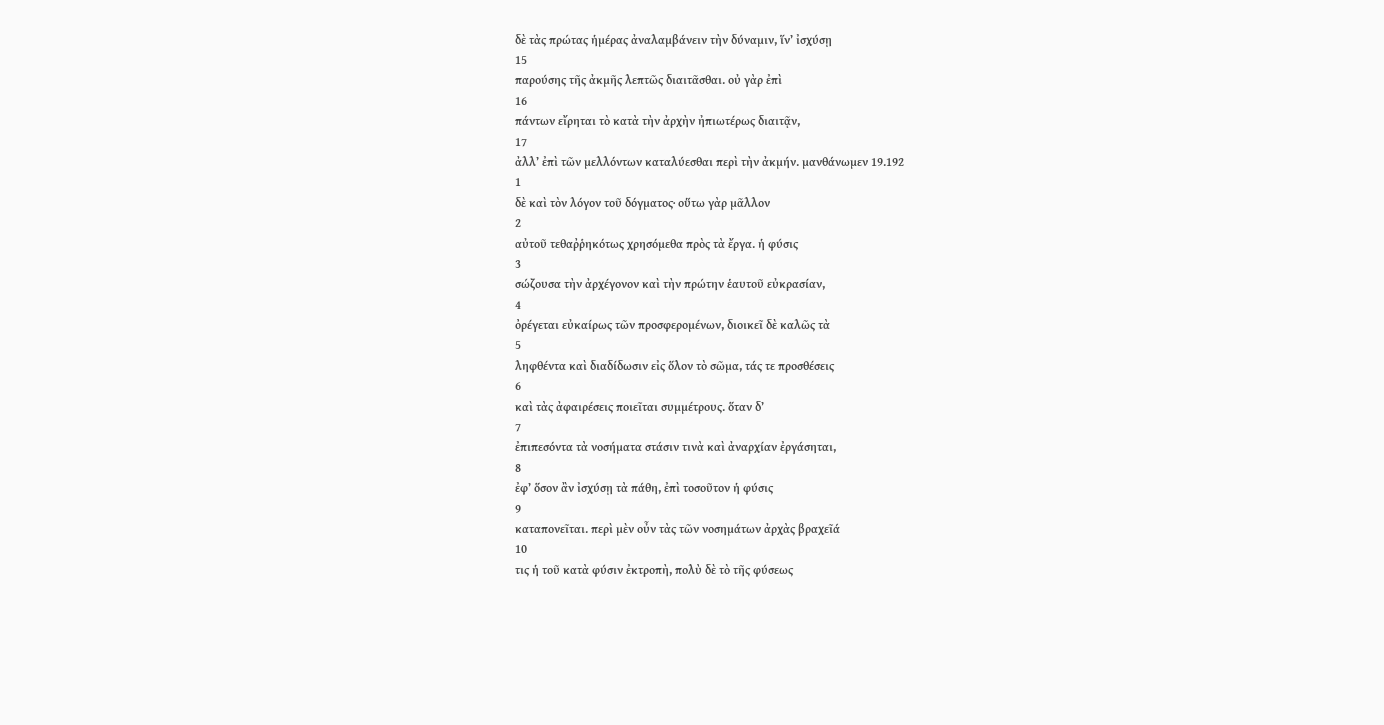δὲ τὰς πρώτας ἡμέρας ἀναλαμβάνειν τὴν δύναμιν, ἵν’ ἰσχύσῃ
15
παρούσης τῆς ἀκμῆς λεπτῶς διαιτᾶσθαι. οὐ γὰρ ἐπὶ
16
πάντων εἴρηται τὸ κατὰ τὴν ἀρχὴν ἠπιωτέρως διαιτᾷν,
17
ἀλλ’ ἐπὶ τῶν μελλόντων καταλύεσθαι περὶ τὴν ἀκμήν. μανθάνωμεν 19.192
1
δὲ καὶ τὸν λόγον τοῦ δόγματος· οὕτω γὰρ μᾶλλον
2
αὐτοῦ τεθαῤῥηκότως χρησόμεθα πρὸς τὰ ἔργα. ἡ φύσις
3
σώζουσα τὴν ἀρχέγονον καὶ τὴν πρώτην ἑαυτοῦ εὐκρασίαν,
4
ὀρέγεται εὐκαίρως τῶν προσφερομένων, διοικεῖ δὲ καλῶς τὰ
5
ληφθέντα καὶ διαδίδωσιν εἰς ὅλον τὸ σῶμα, τάς τε προσθέσεις
6
καὶ τὰς ἀφαιρέσεις ποιεῖται συμμέτρους. ὅταν δ’
7
ἐπιπεσόντα τὰ νοσήματα στάσιν τινὰ καὶ ἀναρχίαν ἐργάσηται,
8
ἐφ’ ὅσον ἂν ἰσχύσῃ τὰ πάθη, ἐπὶ τοσοῦτον ἡ φύσις
9
καταπονεῖται. περὶ μὲν οὖν τὰς τῶν νοσημάτων ἀρχὰς βραχεῖά
10
τις ἡ τοῦ κατὰ φύσιν ἐκτροπὴ, πολὺ δὲ τὸ τῆς φύσεως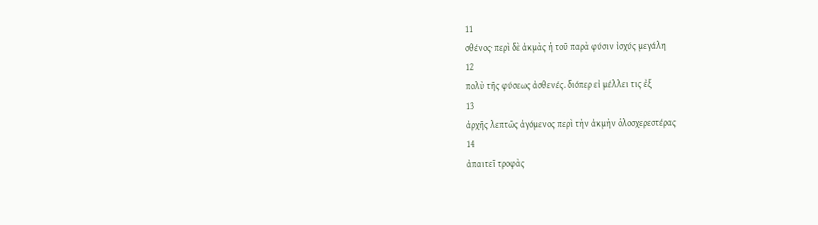11
σθένος· περὶ δὲ ἀκμὰς ἡ τοῦ παρὰ φύσιν ἰσχύς μεγάλη
12
πολὺ τῆς φύσεως ἀσθενές. διόπερ εἰ μέλλει τις ἐξ
13
ἀρχῆς λεπτῶς ἀγόμενος περὶ τὴν ἀκμὴν ὁλοσχερεστέρας
14
ἀπαιτεῖ τροφὰς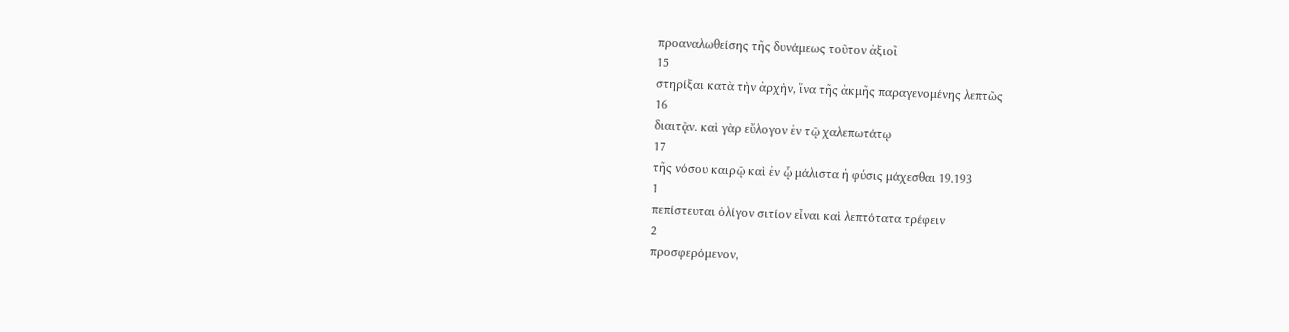προαναλωθείσης τῆς δυνάμεως τοῦτον ἀξιοῖ
15
στηρίξαι κατὰ τὴν ἀρχὴν, ἵνα τῆς ἀκμῆς παραγενομένης λεπτῶς
16
διαιτᾷν. καὶ γὰρ εὔλογον ἐν τῷ χαλεπωτάτῳ
17
τῆς νόσου καιρῷ καὶ ἐν ᾧ μάλιστα ἡ φύσις μάχεσθαι 19.193
1
πεπίστευται ὀλίγον σιτίον εἶναι καὶ λεπτότατα τρέφειν
2
προσφερόμενον,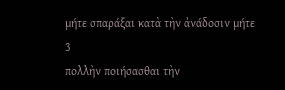μήτε σπαράξαι κατὰ τὴν ἀνάδοσιν μήτε
3
πολλὴν ποιήσασθαι τὴν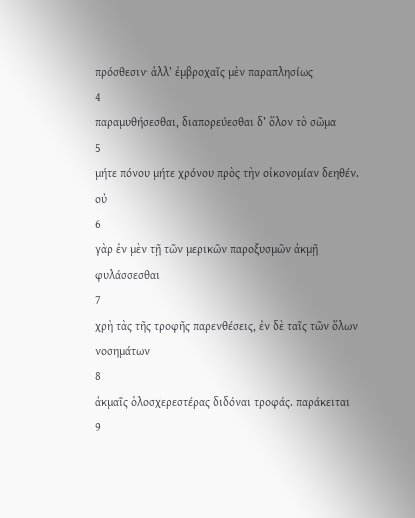πρόσθεσιν· ἀλλ’ ἐμβροχαῖς μὲν παραπλησίως
4
παραμυθήσεσθαι, διαπορεύεσθαι δ’ ὅλον τὸ σῶμα
5
μήτε πόνου μήτε χρόνου πρὸς τὴν οἰκονομίαν δεηθέν. οὐ
6
γὰρ ἐν μὲν τῇ τῶν μερικῶν παροξυσμῶν ἀκμῇ φυλάσσεσθαι
7
χρὴ τὰς τῆς τροφῆς παρενθέσεις, ἐν δὲ ταῖς τῶν ὅλων νοσημάτων
8
ἀκμαῖς ὁλοσχερεστέρας διδόναι τροφάς. παράκειται
9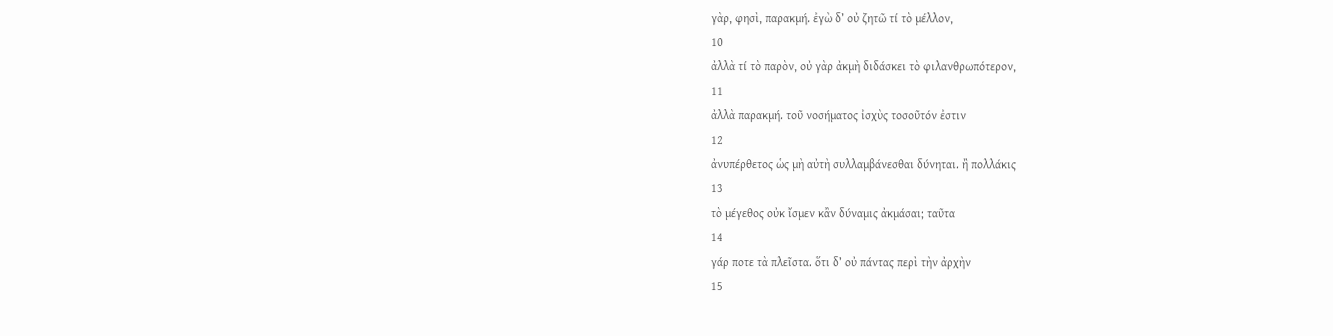γὰρ, φησὶ, παρακμή. ἐγὼ δ’ οὐ ζητῶ τί τὸ μέλλον,
10
ἀλλὰ τί τὸ παρὸν, οὐ γὰρ ἀκμὴ διδάσκει τὸ φιλανθρωπότερον,
11
ἀλλὰ παρακμή. τοῦ νοσήματος ἰσχὺς τοσοῦτόν ἐστιν
12
ἀνυπέρθετος ὡς μὴ αὐτὴ συλλαμβάνεσθαι δύνηται. ἢ πολλάκις
13
τὸ μέγεθος οὐκ ἴσμεν κἂν δύναμις ἀκμάσαι; ταῦτα
14
γάρ ποτε τὰ πλεῖστα. ὅτι δ’ οὐ πάντας περὶ τὴν ἀρχὴν
15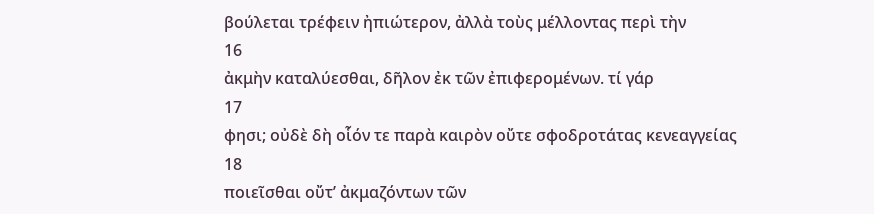βούλεται τρέφειν ἠπιώτερον, ἀλλὰ τοὺς μέλλοντας περὶ τὴν
16
ἀκμὴν καταλύεσθαι, δῆλον ἐκ τῶν ἐπιφερομένων. τί γάρ
17
φησι; οὐδὲ δὴ οἷόν τε παρὰ καιρὸν οὔτε σφοδροτάτας κενεαγγείας
18
ποιεῖσθαι οὔτ’ ἀκμαζόντων τῶν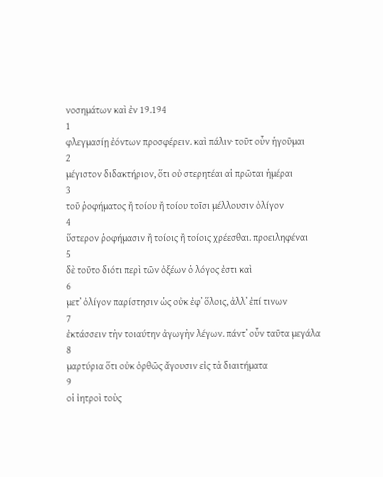νοσημάτων καὶ ἐν 19.194
1
φλεγμασίῃ ἐόντων προσφέρειν. καὶ πάλιν· τοῦτ οὖν ἡγοῦμαι
2
μέγιστον διδακτήριον, ὅτι οὐ στερητέαι αἱ πρῶται ἡμέραι
3
τοῦ ῥοφήματος ἢ τοίου ἢ τοίου τοῖσι μέλλουσιν ὀλίγον
4
ὕστερον ῥοφήμασιν ἢ τοίοις ἢ τοίοις χρέεσθαι. προειληφέναι
5
δὲ τοῦτο διότι περὶ τῶν ὀξέων ὁ λόγος ἐστι καὶ
6
μετ’ ὀλίγον παρίστησιν ὡς οὐκ ἐφ’ ὅλοις, ἀλλ’ ἐπί τινων
7
ἐκτάσσειν τὴν τοιαύτην ἀγωγὴν λέγων. πάντ’ οὖν ταῦτα μεγάλα
8
μαρτύρια ὅτι οὐκ ὀρθῶς ἄγουσιν εἰς τὰ διαιτήματα
9
οἱ ἰητροὶ τοὺς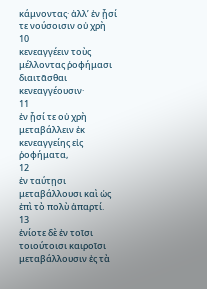κάμνοντας· ἀλλ’ ἐν ᾗσί τε νούσοισιν οὐ χρὴ
10
κενεαγγέειν τοὺς μέλλοντας ῥοφήμασι διαιτᾶσθαι κενεαγγέουσιν·
11
ἐν ᾗσί τε οὐ χρὴ μεταβάλλειν ἐκ κενεαγγείης εἰς ῥοφήματα,
12
ἐν ταύτῃσι μεταβάλλουσι καὶ ὡς ἐπὶ τὸ πολὺ ἀπαρτί.
13
ἐνίοτε δὲ ἐν τοῖσι τοιούτοισι καιροῖσι μεταβάλλουσιν ἐς τὰ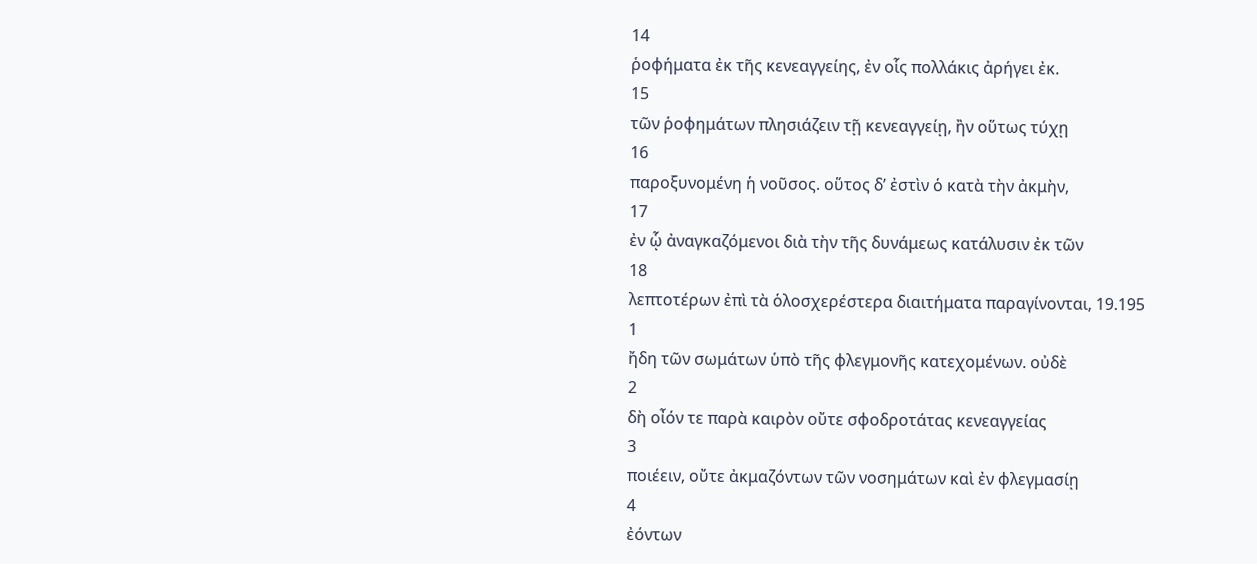14
ῥοφήματα ἐκ τῆς κενεαγγείης, ἐν οἷς πολλάκις ἀρήγει ἐκ.
15
τῶν ῥοφημάτων πλησιάζειν τῇ κενεαγγείῃ, ἢν οὕτως τύχῃ
16
παροξυνομένη ἡ νοῦσος. οὕτος δ’ ἐστὶν ὁ κατὰ τὴν ἀκμὴν,
17
ἐν ᾧ ἀναγκαζόμενοι διὰ τὴν τῆς δυνάμεως κατάλυσιν ἐκ τῶν
18
λεπτοτέρων ἐπὶ τὰ ὁλοσχερέστερα διαιτήματα παραγίνονται, 19.195
1
ἤδη τῶν σωμάτων ὑπὸ τῆς φλεγμονῆς κατεχομένων. οὐδὲ
2
δὴ οἶόν τε παρὰ καιρὸν οὔτε σφοδροτάτας κενεαγγείας
3
ποιέειν, οὔτε ἀκμαζόντων τῶν νοσημάτων καὶ ἐν φλεγμασίῃ
4
ἐόντων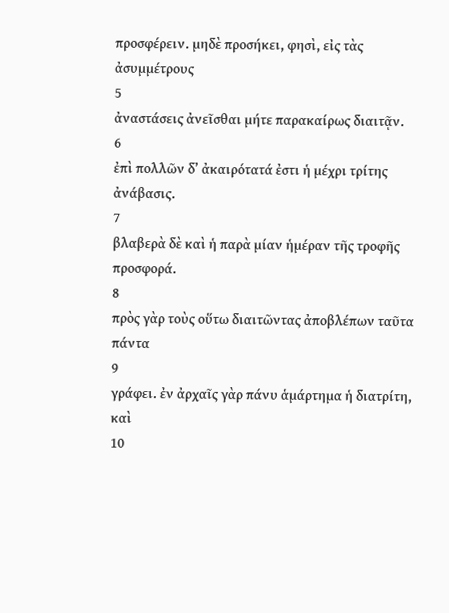προσφέρειν. μηδὲ προσήκει, φησὶ, εἰς τὰς ἀσυμμέτρους
5
ἀναστάσεις ἀνεῖσθαι μήτε παρακαίρως διαιτᾷν.
6
ἐπὶ πολλῶν δ’ ἀκαιρότατά ἐστι ἡ μέχρι τρίτης ἀνάβασις.
7
βλαβερὰ δὲ καὶ ἡ παρὰ μίαν ἡμέραν τῆς τροφῆς προσφορά.
8
πρὸς γὰρ τοὺς οὕτω διαιτῶντας ἀποβλέπων ταῦτα πάντα
9
γράφει. ἐν ἀρχαῖς γὰρ πάνυ ἁμάρτημα ἡ διατρίτη, καὶ
10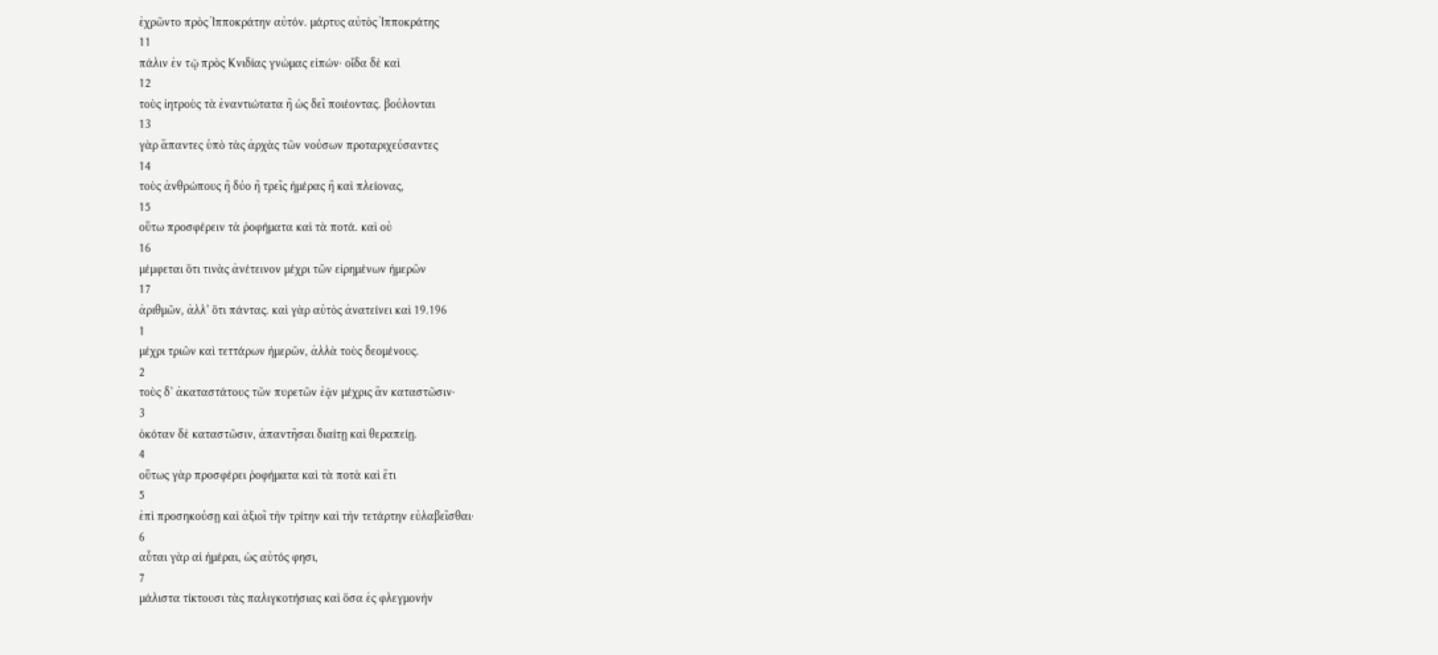ἐχρῶντο πρὸς Ἱπποκράτην αὐτόν. μάρτυς αὐτὸς Ἱπποκράτης
11
πάλιν ἐν τῷ πρὸς Κνιδίας γνώμας εἰπών· οἶδα δὲ καὶ
12
τοὺς ἰητροὺς τὰ ἐναντιώτατα ἢ ὡς δεῖ ποιέοντας. βούλονται
13
γὰρ ἅπαντες ὑπὸ τὰς ἀρχὰς τῶν νούσων προταριχεύσαντες
14
τοὺς ἀνθρώπους ἢ δύο ἢ τρεῖς ἡμέρας ἢ καὶ πλείονας,
15
οὕτω προσφέρειν τὰ ῥοφήματα καὶ τὰ ποτά. καὶ οὐ
16
μέμφεται ὅτι τινὰς ἀνέτεινον μέχρι τῶν εἰρημένων ἡμερῶν
17
ἀριθμῶν, ἀλλ’ ὅτι πάντας. καὶ γὰρ αὐτὸς ἀνατείνει καὶ 19.196
1
μέχρι τριῶν καὶ τεττάρων ἡμερῶν, ἀλλὰ τοὺς δεομένους.
2
τοὺς δ’ ἀκαταστάτους τῶν πυρετῶν ἐᾷν μέχρις ἂν καταστῶσιν·
3
ὁκόταν δὲ καταστῶσιν, ἀπαντῆσαι διαίτῃ καὶ θεραπείῃ.
4
οὕτως γὰρ προσφέρει ῥοφήματα καὶ τὰ ποτὰ καὶ ἔτι
5
ἐπὶ προσηκούσῃ καὶ ἀξιοῖ τὴν τρίτην καὶ τὴν τετάρτην εὐλαβεῖσθαι·
6
αὗται γὰρ αἱ ἡμέραι, ὡς αὐτός φησι,
7
μάλιστα τίκτουσι τὰς παλιγκοτήσιας καὶ ὅσα ἐς φλεγμονὴν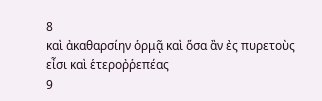8
καὶ ἀκαθαρσίην ὁρμᾷ καὶ ὅσα ἂν ἐς πυρετοὺς εἶσι καὶ ἑτεροῤῥεπέας
9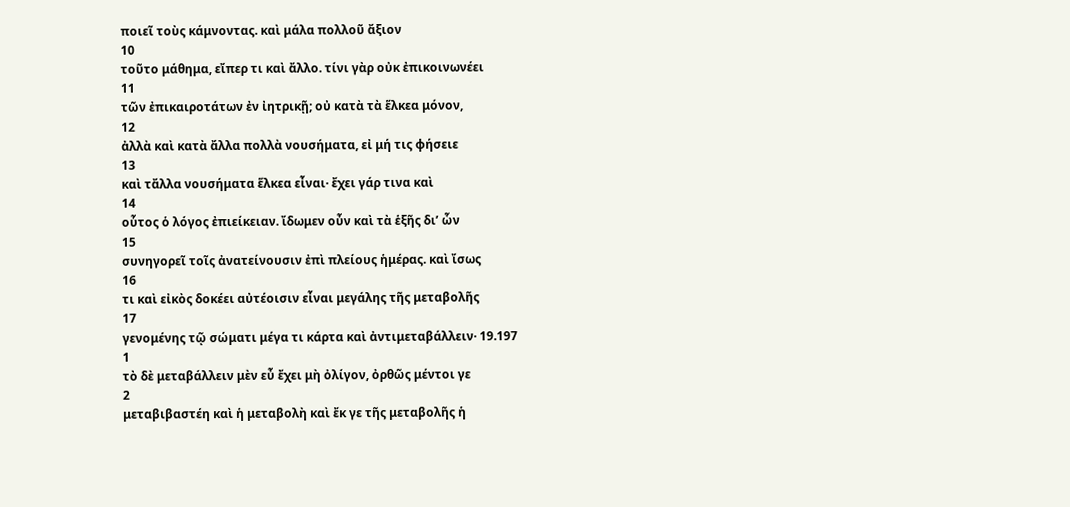ποιεῖ τοὺς κάμνοντας. καὶ μάλα πολλοῦ ἄξιον
10
τοῦτο μάθημα, εἴπερ τι καὶ ἄλλο. τίνι γὰρ οὐκ ἐπικοινωνέει
11
τῶν ἐπικαιροτάτων ἐν ἰητρικῇ; οὐ κατὰ τὰ ἕλκεα μόνον,
12
ἀλλὰ καὶ κατὰ ἄλλα πολλὰ νουσήματα, εἰ μή τις φήσειε
13
καὶ τἄλλα νουσήματα ἕλκεα εἶναι· ἔχει γάρ τινα καὶ
14
οὗτος ὁ λόγος ἐπιείκειαν. ἴδωμεν οὖν καὶ τὰ ἑξῆς δι’ ὧν
15
συνηγορεῖ τοῖς ἀνατείνουσιν ἐπὶ πλείους ἡμέρας. καὶ ἴσως
16
τι καὶ εἰκὸς δοκέει αὐτέοισιν εἶναι μεγάλης τῆς μεταβολῆς
17
γενομένης τῷ σώματι μέγα τι κάρτα καὶ ἀντιμεταβάλλειν· 19.197
1
τὸ δὲ μεταβάλλειν μὲν εὖ ἔχει μὴ ὀλίγον, ὀρθῶς μέντοι γε
2
μεταβιβαστέη καὶ ἡ μεταβολὴ καὶ ἔκ γε τῆς μεταβολῆς ἡ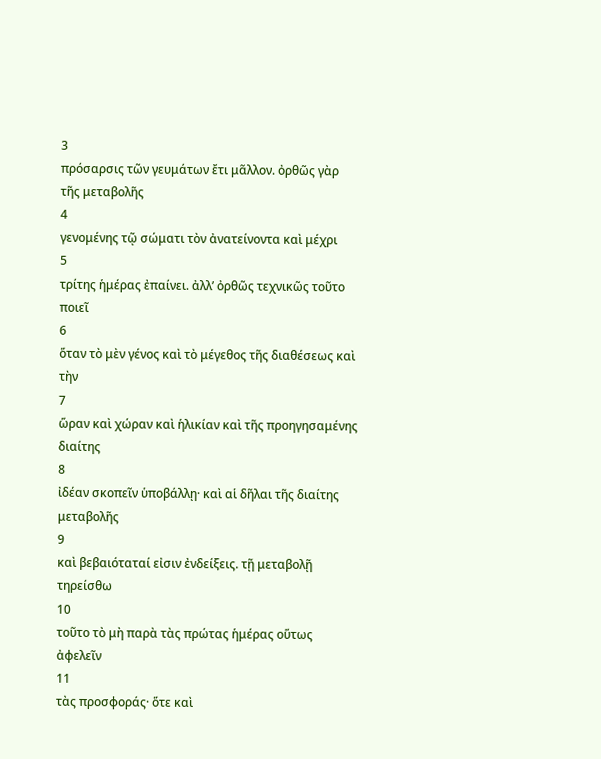3
πρόσαρσις τῶν γευμάτων ἔτι μᾶλλον. ὀρθῶς γὰρ τῆς μεταβολῆς
4
γενομένης τῷ σώματι τὸν ἀνατείνοντα καὶ μέχρι
5
τρίτης ἡμέρας ἐπαίνει. ἀλλ’ ὀρθῶς τεχνικῶς τοῦτο ποιεῖ
6
ὅταν τὸ μὲν γένος καὶ τὸ μέγεθος τῆς διαθέσεως καὶ τὴν
7
ὥραν καὶ χώραν καὶ ἡλικίαν καὶ τῆς προηγησαμένης διαίτης
8
ἰδέαν σκοπεῖν ὑποβάλλῃ· καὶ αἱ δῆλαι τῆς διαίτης μεταβολῆς
9
καὶ βεβαιόταταί εἰσιν ἐνδείξεις. τῇ μεταβολῇ τηρείσθω
10
τοῦτο τὸ μὴ παρὰ τὰς πρώτας ἡμέρας οὕτως ἀφελεῖν
11
τὰς προσφοράς· ὅτε καὶ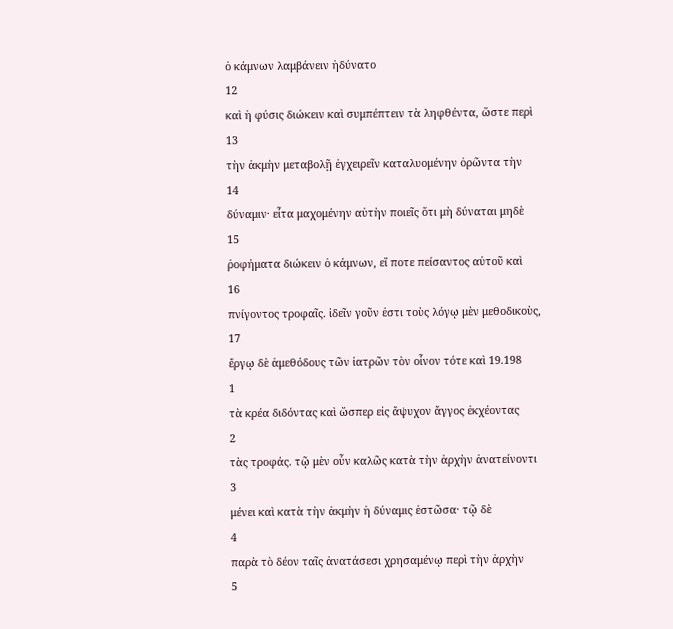ὁ κάμνων λαμβάνειν ἠδύνατο
12
καὶ ἡ φύσις διώκειν καὶ συμπέπτειν τὰ ληφθέντα, ὥστε περὶ
13
τὴν ἀκμὴν μεταβολῇ ἐγχειρεῖν καταλυομένην ὁρῶντα τὴν
14
δύναμιν· εἶτα μαχομένην αὐτὴν ποιεῖς ὅτι μὴ δύναται μηδὲ
15
ῥοφήματα διώκειν ὁ κάμνων, εἴ ποτε πείσαντος αὐτοῦ καὶ
16
πνίγοντος τροφαῖς. ἰδεῖν γοῦν ἐστι τοὺς λόγῳ μὲν μεθοδικοὺς,
17
ἔργῳ δὲ ἀμεθόδους τῶν ἰατρῶν τὸν οἶνον τότε καὶ 19.198
1
τὰ κρέα διδόντας καὶ ὥσπερ εἰς ἄψυχον ἄγγος ἐκχέοντας
2
τὰς τροφάς. τῷ μὲν οὖν καλῶς κατὰ τὴν ἀρχὴν ἀνατείνοντι
3
μένει καὶ κατὰ τὴν ἀκμὴν ἡ δύναμις ἑστῶσα· τῷ δὲ
4
παρὰ τὸ δέον ταῖς ἀνατάσεσι χρησαμένῳ περὶ τὴν ἀρχὴν
5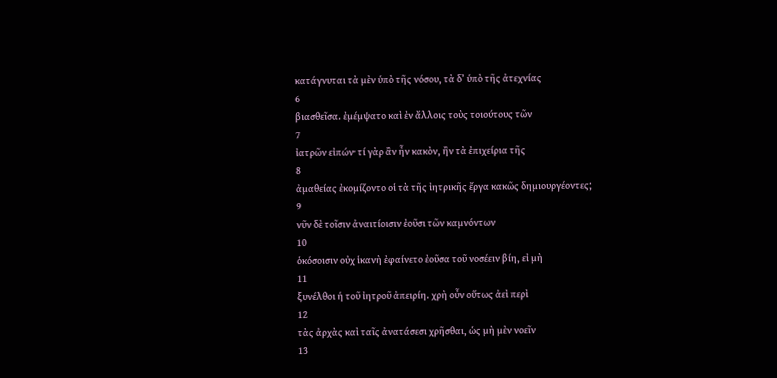κατάγνυται τὰ μὲν ὑπὸ τῆς νόσου, τὰ δ’ ὑπὸ τῆς ἀτεχνίας
6
βιασθεῖσα. ἐμέμψατο καὶ ἐν ἄλλοις τοὺς τοιούτους τῶν
7
ἰατρῶν εἰπών· τί γὰρ ἂν ἦν κακὸν, ἢν τὰ ἐπιχείρια τῆς
8
ἀμαθείας ἐκομίζοντο οἱ τὰ τῆς ἰητρικῆς ἔργα κακῶς δημιουργέοντες;
9
νῦν δὲ τοῖσιν ἀναιτίοισιν ἐοῦσι τῶν καμνόντων
10
ὁκόσοισιν οὐχ ἱκανὴ ἐφαίνετο ἐοῦσα τοῦ νοσέειν βίη, εἰ μὴ
11
ξυνέλθοι ἡ τοῦ ἰητροῦ ἀπειρίη. χρὴ οὖν οὕτως ἀεὶ περὶ
12
τὰς ἀρχὰς καὶ ταῖς ἀνατάσεσι χρῆσθαι, ὡς μὴ μὲν νοεῖν
13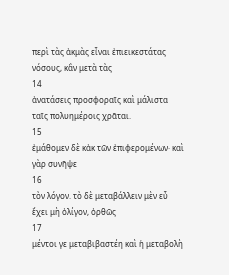περὶ τὰς ἀκμὰς εἶναι ἐπιεικεστάτας νόσους, κἂν μετὰ τὰς
14
ἀνατάσεις προσφοραῖς καὶ μάλιστα ταῖς πολυημέροις χρᾶται.
15
ἐμάθομεν δὲ κἀκ τῶν ἐπιφερομένων· καὶ γὰρ συνῆψε
16
τὸν λόγον. τὸ δὲ μεταβάλλειν μὲν εὖ ἔχει μὴ ὀλίγον, ὀρθῶς
17
μέντοι γε μεταβιβαστέη καὶ ἡ μεταβολὴ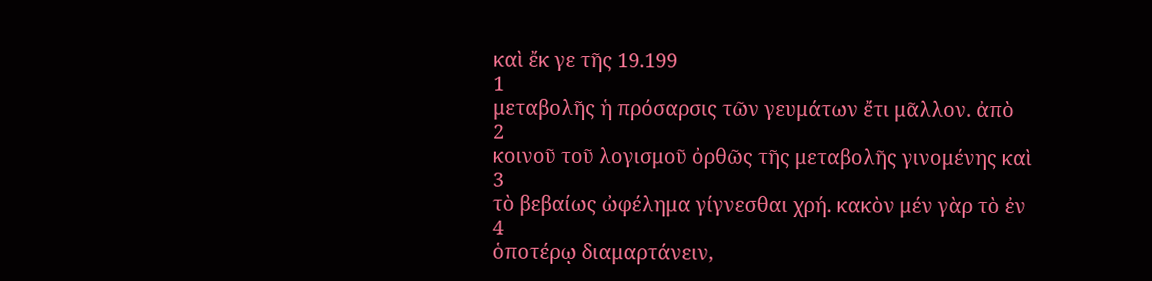καὶ ἔκ γε τῆς 19.199
1
μεταβολῆς ἡ πρόσαρσις τῶν γευμάτων ἔτι μᾶλλον. ἀπὸ
2
κοινοῦ τοῦ λογισμοῦ ὀρθῶς τῆς μεταβολῆς γινομένης καὶ
3
τὸ βεβαίως ὠφέλημα γίγνεσθαι χρή. κακὸν μέν γὰρ τὸ ἐν
4
ὁποτέρῳ διαμαρτάνειν,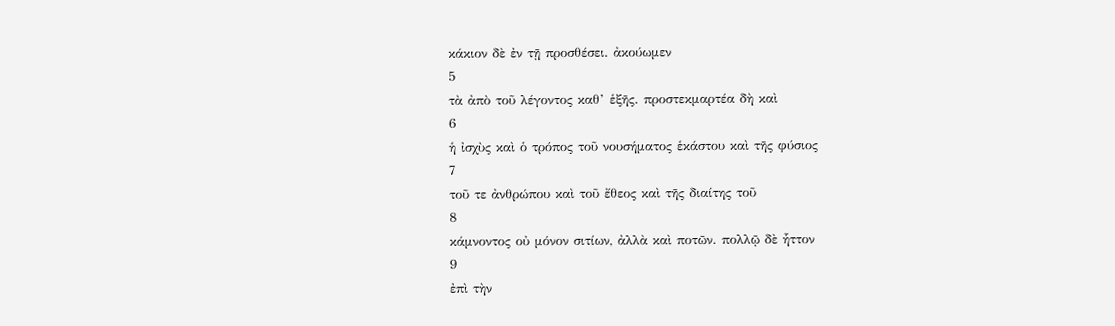κάκιον δὲ ἐν τῇ προσθέσει. ἀκούωμεν
5
τὰ ἀπὸ τοῦ λέγοντος καθ’ ἑξῆς. προστεκμαρτέα δὴ καὶ
6
ἡ ἰσχὺς καὶ ὁ τρόπος τοῦ νουσήματος ἑκάστου καὶ τῆς φύσιος
7
τοῦ τε ἀνθρώπου καὶ τοῦ ἔθεος καὶ τῆς διαίτης τοῦ
8
κάμνοντος οὐ μόνον σιτίων, ἀλλὰ καὶ ποτῶν. πολλῷ δὲ ἧττον
9
ἐπὶ τὴν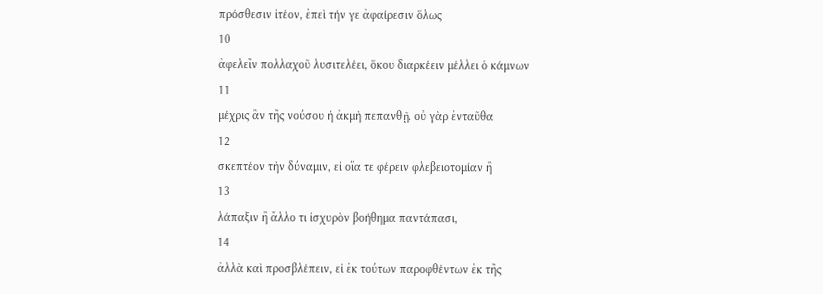πρόσθεσιν ἰτέον, ἐπεὶ τήν γε ἀφαίρεσιν ὅλως
10
ἀφελεῖν πολλαχοῦ λυσιτελέει, ὅκου διαρκέειν μέλλει ὁ κάμνων
11
μέχρις ἂν τῆς νούσου ἡ ἀκμὴ πεπανθῇ. οὐ γὰρ ἐνταῦθα
12
σκεπτέον τὴν δύναμιν, εἰ οἵα τε φέρειν φλεβειοτομίαν ἢ
13
λάπαξιν ἢ ἄλλο τι ἰσχυρὸν βοήθημα παντάπασι,
14
ἀλλὰ καὶ προσβλέπειν, εἰ ἐκ τούτων παροφθέντων ἐκ τῆς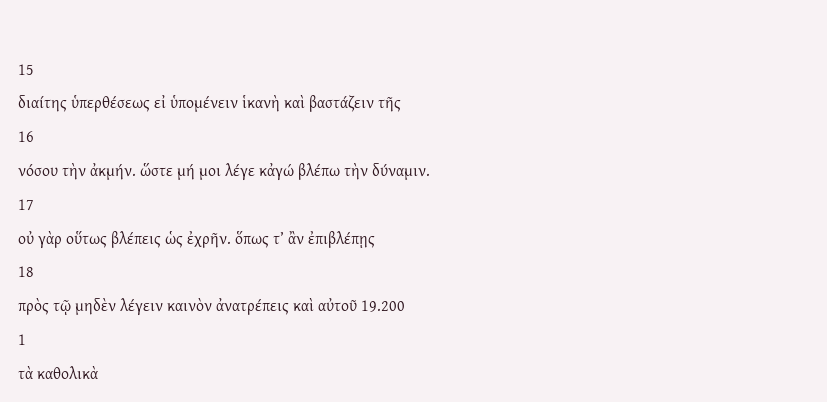15
διαίτης ὑπερθέσεως εἰ ὑπομένειν ἱκανὴ καὶ βαστάζειν τῆς
16
νόσου τὴν ἀκμήν. ὥστε μή μοι λέγε κἀγώ βλέπω τὴν δύναμιν.
17
οὐ γὰρ οὕτως βλέπεις ὡς ἐχρῆν. ὅπως τ’ ἂν ἐπιβλέπῃς
18
πρὸς τῷ μηδὲν λέγειν καινὸν ἀνατρέπεις καὶ αὐτοῦ 19.200
1
τὰ καθολικὰ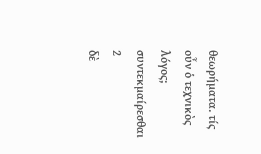θεωρήματα. τίς οὖν ὁ τεχνικὸς λόγος; συντεκμαίρεσθαι
2
δὲ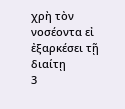χρὴ τὸν νοσέοντα εἰ ἐξαρκέσει τῇ διαίτῃ
3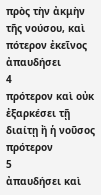πρὸς τὴν ἀκμὴν τῆς νούσου, καὶ πότερον ἐκεῖνος ἀπαυδήσει
4
πρότερον καὶ οὐκ ἐξαρκέσει τῇ διαίτῃ ἢ ἡ νοῦσος πρότερον
5
ἀπαυδήσει καὶ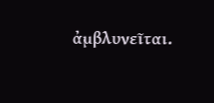ἀμβλυνεῖται.